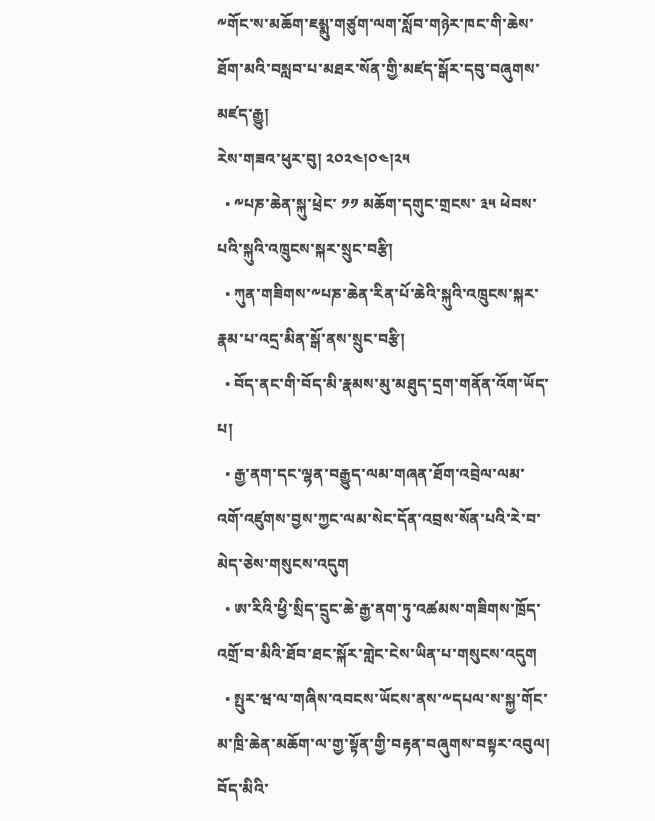༸གོང་ས་མཆོག་ཇམྨུ་གཙུག་ལག་སློབ་གཉེར་ཁང་གི་ཆེས་ཐོག་མའི་བསླབ་པ་མཐར་སོན་གྱི་མཛད་སྒོར་དབུ་བཞུགས་མཛད་རྒྱུ།
རེས་གཟའ་ཕུར་བུ། ༢༠༢༤།༠༤།༢༥
  • ༸པཎ་ཆེན་སྐུ་ཕྲེང་ ༡༡ མཆོག་དགུང་གྲངས་ ༣༥ ཕེབས་པའི་སྐུའི་འཁྲུངས་སྐར་སྲུང་བརྩི།
  • ཀུན་གཟིགས་༸པཎ་ཆེན་རིན་པོ་ཆེའི་སྐུའི་འཁྲུངས་སྐར་རྣམ་པ་འདྲ་མིན་སྒོ་ནས་སྲུང་བརྩི།
  • བོད་ནང་གི་བོད་མི་རྣམས་མུ་མཐུད་དྲག་གནོན་འོག་ཡོད་པ།
  • རྒྱ་ནག་དང་ལྷན་བརྒྱུད་ལམ་གཞན་ཐོག་འབྲེལ་ལམ་འགོ་འཛུགས་བྱས་ཀྱང་ལམ་སེང་དོན་འབྲས་སོན་པའི་རེ་བ་མེད་ཅེས་གསུངས་འདུག
  • ཨ་རིའི་ཕྱི་སྲིད་དྲུང་ཆེ་རྒྱ་ནག་ཏུ་འཚམས་གཟིགས་ཁྲོད་འགྲོ་བ་མིའི་ཐོབ་ཐང་སྐོར་གླེང་ངེས་ཡིན་པ་གསུངས་འདུག
  • སྤུར་ཝ་ལ་གཞིས་འབངས་ཡོངས་ནས་༸དཔལ་ས་སྐྱ་གོང་མ་ཁྲི་ཆེན་མཆོག་ལ་གྱ་སྟོན་གྱི་བརྟན་བཞུགས་བསྟར་འབུལ།
བོད་མིའི་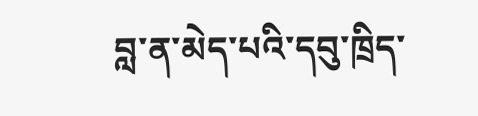བླ་ན་མེད་པའི་དབུ་ཁྲིད་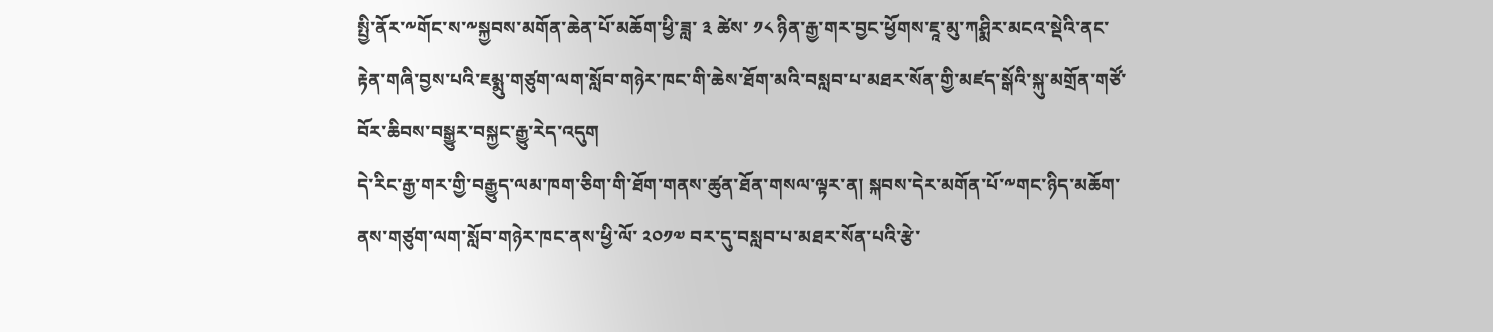སྤྱི་ནོར་༸གོང་ས་༸སྐྱབས་མགོན་ཆེན་པོ་མཆོག་ཕྱི་ཟླ་ ༣ ཚེས་ ༡༨ ཉིན་རྒྱ་གར་བྱང་ཕྱོགས་ཇཱ་མུ་ཀཤྨིར་མངའ་སྡེའི་ནང་རྟེན་གཞི་བྱས་པའི་ཇམྨུ་གཙུག་ལག་སློབ་གཉེར་ཁང་གི་ཆེས་ཐོག་མའི་བསླབ་པ་མཐར་སོན་གྱི་མཛད་སྒོའི་སྐུ་མགྲོན་གཙོ་བོར་ཆིབས་བསྒྱུར་བསྐྱང་རྒྱུ་རེད་འདུག
དེ་རིང་རྒྱ་གར་གྱི་བརྒྱུད་ལམ་ཁག་ཅིག་གི་ཐོག་གནས་ཚུན་ཐོན་གསལ་ལྟར་ན། སྐབས་དེར་མགོན་པོ་༸གང་ཉིད་མཆོག་ནས་གཙུག་ལག་སློབ་གཉེར་ཁང་ནས་ཕྱི་ལོ་ ༢༠༡༧ བར་དུ་བསླབ་པ་མཐར་སོན་པའི་རྩེ་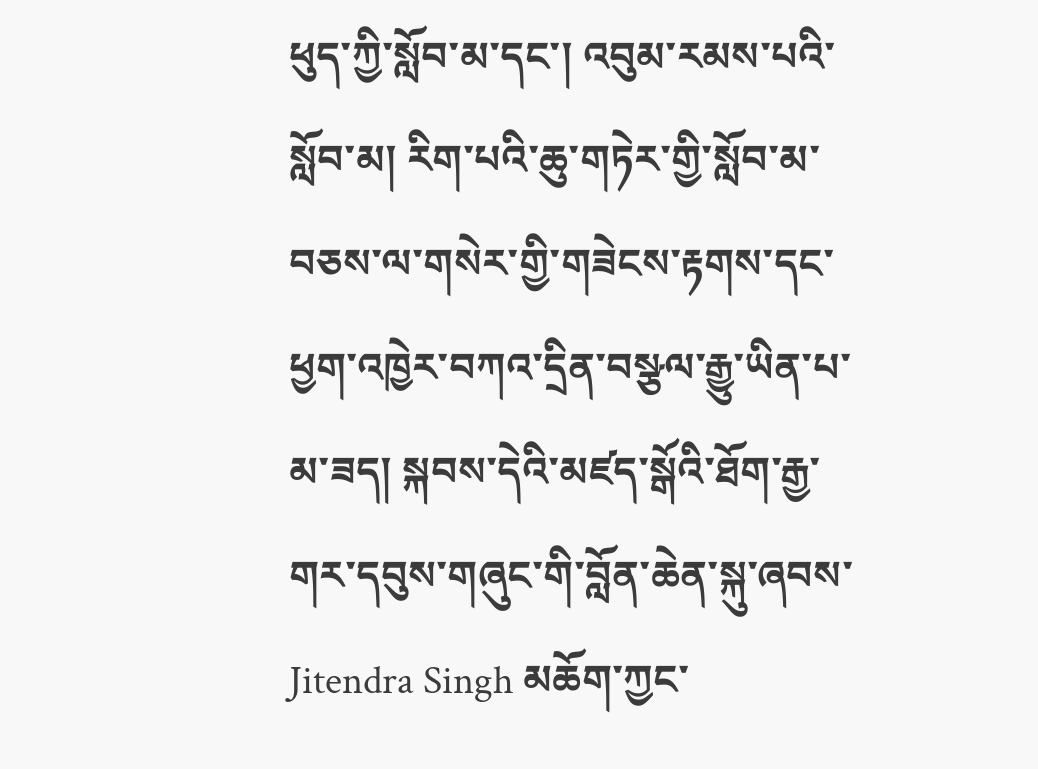ཕུད་ཀྱི་སློབ་མ་དང་། འབུམ་རམས་པའི་སློབ་མ། རིག་པའི་ཆུ་གཏེར་གྱི་སློབ་མ་བཅས་ལ་གསེར་གྱི་གཟེངས་རྟགས་དང་ཕྱག་འཁྱེར་བཀའ་དྲིན་བསྩལ་རྒྱུ་ཡིན་པ་མ་ཟད། སྐབས་དེའི་མཛད་སྒོའི་ཐོག་རྒྱ་གར་དབུས་གཞུང་གི་བློན་ཆེན་སྐུ་ཞབས་ Jitendra Singh མཆོག་ཀྱང་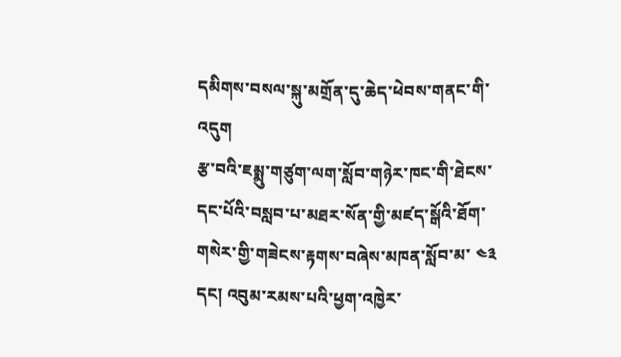དམིགས་བསལ་སྐུ་མགྲོན་དུ་ཆེད་ཕེབས་གནང་གི་འདུག
རྩ་བའི་ཇམྨུ་གཙུག་ལག་སློབ་གཉེར་ཁང་གི་ཐེངས་དང་པོའི་བསླབ་པ་མཐར་སོན་གྱི་མཛད་སྒོའི་ཐོག་གསེར་གྱི་གཟེངས་རྟགས་བཞེས་མཁན་སློབ་མ་ ༤༣ དང། འབུམ་རམས་པའི་ཕྱག་འཁྱེར་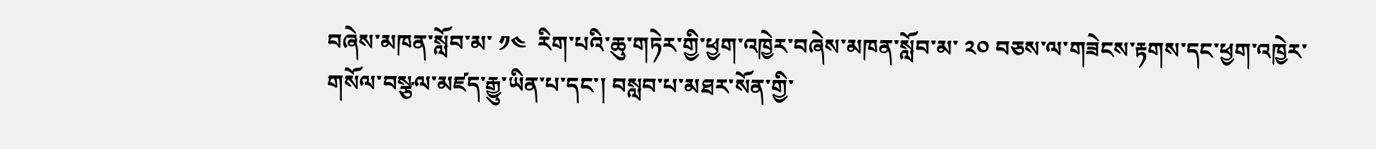བཞེས་མཁན་སློབ་མ་ ༡༤  རིག་པའི་ཆུ་གཏེར་གྱི་ཕྱག་འཁྱེར་བཞེས་མཁན་སློབ་མ་ ༢༠ བཅས་ལ་གཟེངས་རྟགས་དང་ཕྱག་འཁྱེར་གསོལ་བསྩལ་མཛད་རྒྱུ་ཡིན་པ་དང་། བསླབ་པ་མཐར་སོན་གྱི་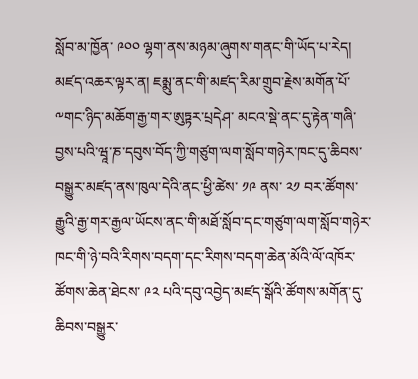སློབ་མ་ཁྱོན་ ༩༠༠ ལྷག་ནས་མཉམ་ཞུགས་གནང་གི་ཡོད་པ་རེད།
མཛད་འཆར་ལྟར་ན། ཇམྨུ་ནང་གི་མཛད་རིམ་གྲུབ་རྗེས་མགོན་པོ་༸གང་ཉིད་མཆོག་རྒྱ་གར་ཨུཏྟར་པྲདེཤ་ མངའ་སྡེ་ནང་དུ་རྟེན་གཞི་བྱས་པའི་ཝཱ་ཎ་དབུས་བོད་ཀྱི་གཙུག་ལག་སློབ་གཉེར་ཁང་དུ་ཆིབས་བསྒྱུར་མཛད་ནས་ཁུལ་དེའི་ནང་ཕྱི་ཚེས་ ༡༩ ནས་ ༢༡ བར་ཚོགས་རྒྱུའི་རྒྱ་གར་རྒྱལ་ཡོངས་ནང་གི་མཐོ་སློབ་དང་གཙུག་ལག་སློབ་གཉེར་ཁང་གི་ཉེ་བའི་རིགས་བདག་དང་རིགས་བདག་ཆེན་མོའི་ལོ་འཁོར་ཚོགས་ཆེན་ཐེངས་ ༩༢ པའི་དབུ་འབྱེད་མཛད་སྒོའི་ཚོགས་མགོན་དུ་ཆིབས་བསྒྱུར་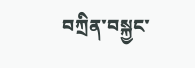བཀྲིན་བསྐྱང་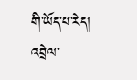གི་ཡོད་པ་རེད།
འབྲེལ་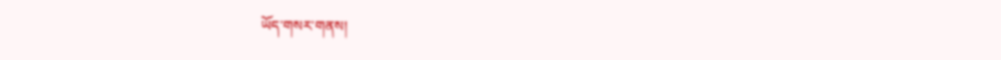ཡོད་གསར་གནས།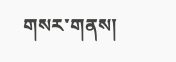གསར་གནས།